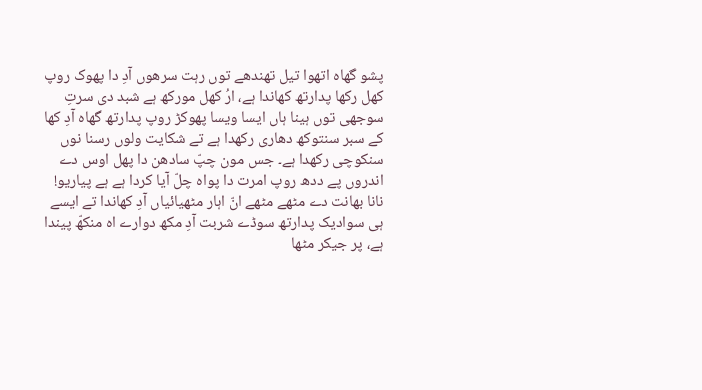پشو گھاہ اتھوا تیل تھندھے توں رہت سرھوں آدِ دا پھوک روپ کھل رکھا پدارتھ کھاندا ہے، ارُ کھل مورکھ ہے شبد دی سرتِ سوجھی توں ہینا ہاں ایسا ویسا پھوکڑ روپ پدارتھ گھاہ آدِ کھا کے سبر سنتوکھ دھاری رکھدا ہے تے شکایت ولوں رسنا نوں سنکوچی رکھدا ہے۔ جس مون چپّ سادھن دا پھل اوس دے اندروں پے ددھ روپ امرت دا پواہ چلّ آیا کردا ہے ہے پیاریو!
نانا بھانت دے مٹھے مٹھے انّ اہار مٹھیائیاں آدِ کھاندا تے ایسے ہی سوادیک پدارتھ سوڈے شربت آدِ مکھ دوارے اہ منکھّ پیندا ہے، پر جیکر مٹھا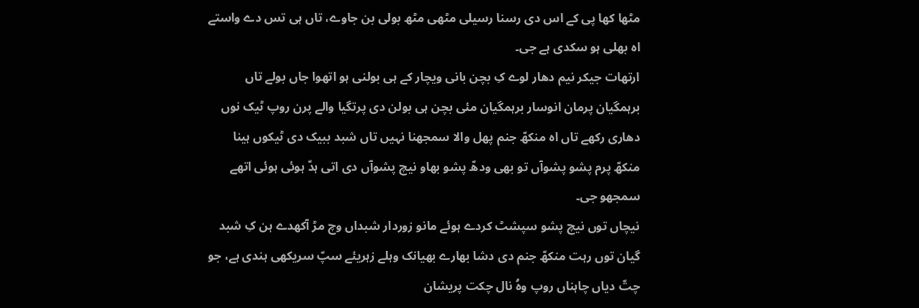مٹھا کھا پی کے اس دی رسنا رسیلی مٹھی مٹھ بولی بن جاوے، تاں ہی تس دے واستے اہ بھلی ہو سکدی ہے جی۔
ارتھات جیکر نیم دھار لوے کِ بچن بانی ویچار کے ہی بولنی ہو اتھوا جاں بولے تاں برہمگیان پرمان انوسار برہمگیان مئی بچن ہی بولن دی پرتگیا والے پرن روپ ٹیک نوں دھاری رکھے تاں اہ منکھّ جنم پھل والا سمجھنا نہیں تاں شبد ببیک دی ٹیکوں ہینا منکھّ پرم پشو پشوآں تو بھی ودھّ پشو بھاو نیچ پشوآں دی اتی ہدّ ہوئی ہوئی اتھے سمجھو جی۔
نیچاں توں نیچ پشو سپشٹ کردے ہوئے مانو زوردار شبداں وچ مڑ آکھدے ہن کِ شبد گیان توں رہت منکھّ جنم دی دشا بھارے بھیانک وہلے زہریئے سپّ سریکھی ہندی ہے، جو چتّ دیاں چاہناں روپ وہُ نال چکت پریشان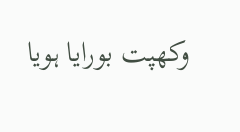وکھپت بورایا ہویا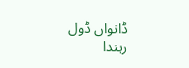ڈانواں ڈول رہندا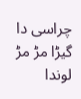چراسی دا گیڑا مڑ مڑ لوندا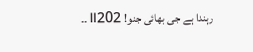رہندا ہے جی بھائی جنو! ॥202۔۔